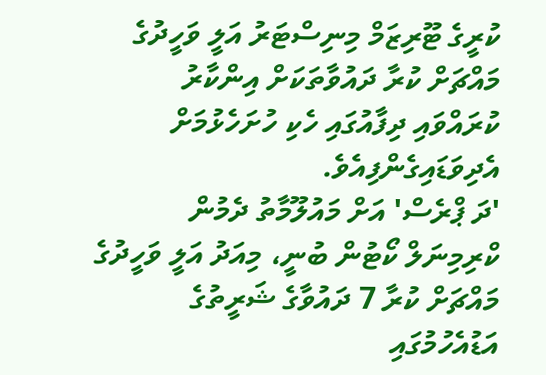ކުރީގެ ޓޫރިޒަމް މިނިސްޓަރު އަލީ ވަހީދުގެ މައްޗަށް ކުރާ ދައުވާތަކަށް އިންކާރު ކުރައްވައި ދިފާއުގައި ހެކި ހުށަހެޅުމަށް އެދިވަޑައިގެންފިއެވެ.
'ދަ ޕްރެސް' އަށް މައުލޫމާތު ދެމުން ކްރިމިނަލް ކޯޓުން ބުނީ، މިއަދު އަލީ ވަހީދުގެ މައްޗަށް ކުރާ 7 ދައުވާގެ ޝަރީތުގެ އަޑުއެހުމުގައި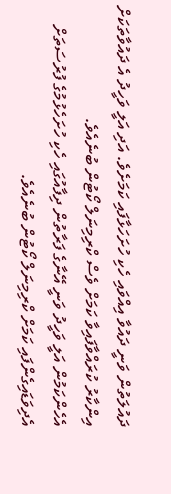ދައުލަތުން ވަނީ ދައުވާ އިއްވައި ހެކި ހުށަހަޅާފައި ކަމަށެވެ. އަދި އަލީ ވަހީދު އެ ދައުވާތަކަށް އިންކާރު ކުރައްވާފައިވާ ކަމަށް ވެސް ކްރިމިނަލް ކޯޓުން ބުނެއެވެ.
އެހެންކަމުން އަލީ ވަހީދު ވަނީ އޭނާގެ ފަރާތުން ދިފާއުގައި ހެކި ހުށަހެޅުމުގެ ފުރުސަތަށް އެދިވަޑައިގެންފައި ކަމަށް ކްރިމިނަލް ކޯޓުން ބުނެއެވެ.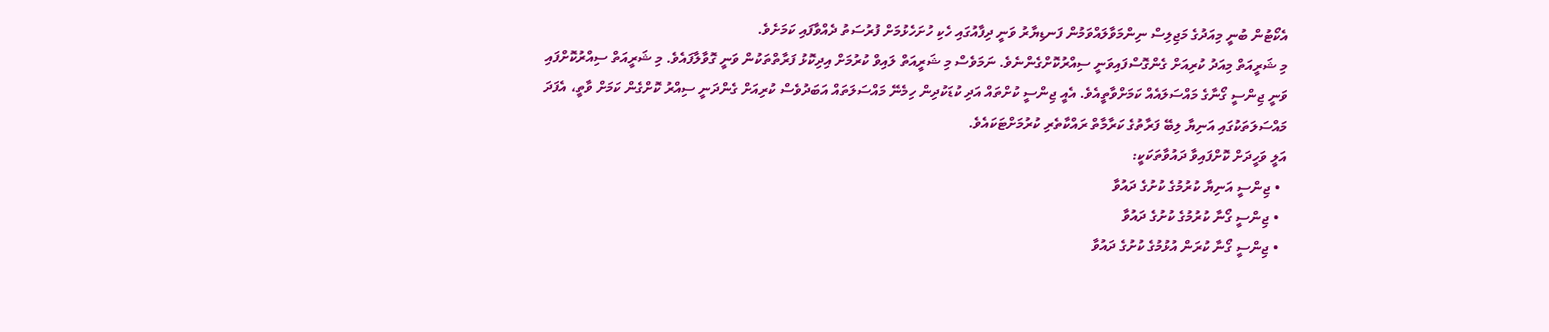އެކޯޓުން ބުނީ މިއަދުގެ މަޖިލިސް ނިންމަވާލައްވަމުން ފަނޑިޔާރު ވަނީ ދިފާއުގައި ހެކި ހުށަހެޅުމަށް ފުރުސަތު ދެއްވާފައި ކަމަށެވެ.
މި ޝަރީއަތް މިއަދު ކުރިއަށް ގެންގޮސްފައިވަނީ ސިއްރުކޮށްގެންނެވެ. ނަމަވެސް މި ޝަރީއަތް ލައިވް ކުރުމަށް އިދިކޮޅު ފަރާތްތަކުން ވަނީ ގޮވާލާފައެވެ. މި ޝަރީއަތް ސިއްރުކޮށްފައި ވަނީ ޖިންސީ ގޯނާގެ މައްސަލައެއް ކަމަށްވާތީއެވެ. އެއީ ޖިންސީ ކުށްތައް އަދި ކުޑަކުދިން ހިމެނޭ މައްސަލަތައް އަބަދުވެސް ކުރިއަށް ގެންދަނީ ސިއްރު ކޮށްގެން ކަމަށް ވާތީ، އެފަދަ މައްސަލަތަކުގައި އަނިޔާ ލިބޭ ފަރާތުގެ ކަރާމާތް ރައްކާތެރި ކުރުމަށްޓަކައެވެ.
އަލީ ވަހީދަށް ކޮށްފައިވާ ދައުވާތަކަކީ:
  • ޖިންސީ އަނިޔާ ކުރުމުގެ ކުށުގެ ދައުވާ
  • ޖިންސީ ގޯނާ ކުރުމުގެ ކުށުގެ ދައުވާ
  • ޖިންސީ ގޯނާ ކުރަން އުޅުމުގެ ކުށުގެ ދައުވާ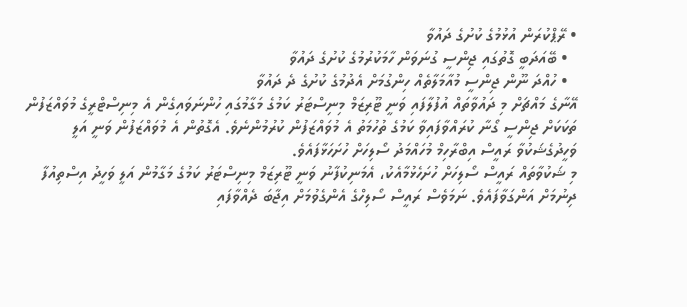• ރޭޕްކުރަން އުޅުމުގެ ކުށުގެ ދައުވާ
  • ބޭއަދަބީ ގޮތުގައި ޖިންސީ ގުނަވަން ހާމަކުރުމުގެ ކުށުގެ ދައުވާ
  • ހުއްދަ ނޫން ޖިންސީ މުއާމަލާތެއް ހިންގުމަށް އެދުމުގެ ކުށުގެ ދެ ދައުވާ
އޭނާގެ މައްޗަށް މި ދައުވާތައް އުފުލާފައި ވަނީ ޓޫރިޒަމް މިނިސްޓަރު ކަމުގެ މަގާމުގައި ހުންނަވައިގެން އެ މިނިސްޓްރީގެ މުވައްޒަފުން ތަކަކަށް ޖިންސީ ގޯނާ ކުރައްވާފައިވާ ކަމުގެ ތުހުމަތު އެ މުވައްޒަފުން ކުރުމުންނެވެ. އެގޮތުން އެ މުވައްޒަފުން ވަނީ އަލީ ވަހީދުގެޝަކުވާ ރައީސް އިބްރާހިމް މުހައްމަދު ސޯލިހަށް ހުށަހަޅާފައެވެ.
މި ޝަކުވާތައް ރައީސް ސޯލިހަށް ހުށަހެޅުމާއެކު، އެމަނިކުފާނު ވަނީ ޓޫރިޒަމް މިނިސްޓަރު ކަމުގެ މަގާމުން އަލީ ވަހީދު އިސްތިއުފާ ދިނުމަށް އަންގަވާފައެވެ. ނަމަވެސް ރައީސް ސޯލިހްގެ އެންގެވުމަށް އިޖާބަ ދެއްވާފައި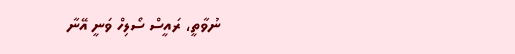ނުވާތީ، ރައީސް ސޯލިހް ވަނީ އޭނާ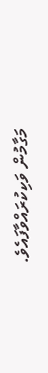މަގާމުން ވަކިކުރައްވާފައެވެ.